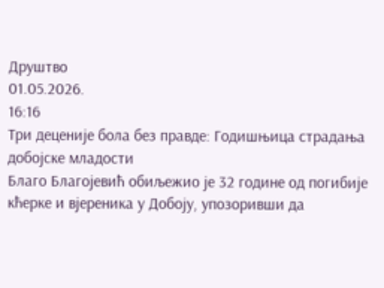Друштво
01.05.2026.
16:16
Три деценије бола без правде: Годишњица страдања добојске младости
Благо Благојевић обиљежио је 32 године од погибије кћерке и вјереника у Добоју, упозоривши да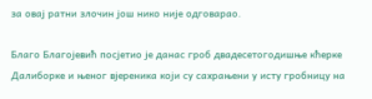за овај ратни злочин још нико није одговарао.

Благо Благојевић посјетио је данас гроб двадесетогодишње кћерке Далиборке и њеног вјереника који су сахрањени у исту гробницу на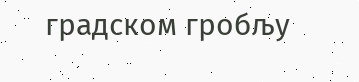градском гробљу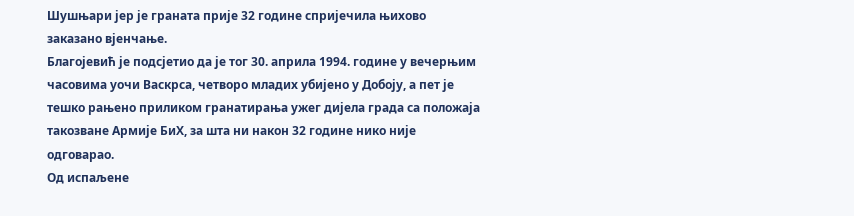Шушњари јер је граната прије 32 године спријечила њихово заказано вјенчање.
Благојевић је подсјетио да је тог 30. априла 1994. године у вечерњим часовима уочи Васкрса, четворо младих убијено у Добоју, а пет је тешко рањено приликом гранатирања ужег дијела града са положаја такозване Армије БиХ, за шта ни након 32 године нико није одговарао.
Од испаљене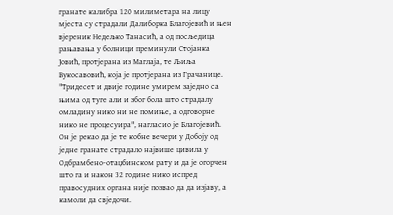гранате калибра 120 милиметара на лицу мјеста су страдали Далиборка Благојевић и њен вјереник Недељко Танасић, а од посљедица рањавања у болници преминули Стојанка Јовић, протјерана из Маглаја, те Љиља Вукосавовић, која је протјерана из Грачанице.
"Тридесет и двије године умирем заједно са њима од туге али и због бола што страдалу омладину нико ни не помиње, а одговорне нико не процесуира", нагласио је Благојевић.
Он је рекао да је те кобне вечери у Добоју од једне гранате страдало највише цивила у Одбрамбено-отаџбинском рату и да је огорчен што га и након 32 године нико испред правосудних органа није позвао да да изјаву, а камоли да свједочи.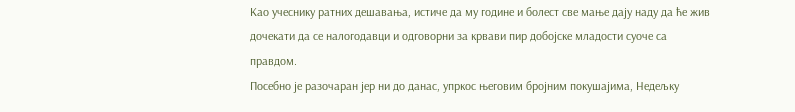Као учеснику ратних дешавања, истиче да му године и болест све мање дају наду да ће жив дочекати да се налогодавци и одговорни за крвави пир добојске младости суоче са правдом.
Посебно је разочаран јер ни до данас, упркос његовим бројним покушајима, Недељку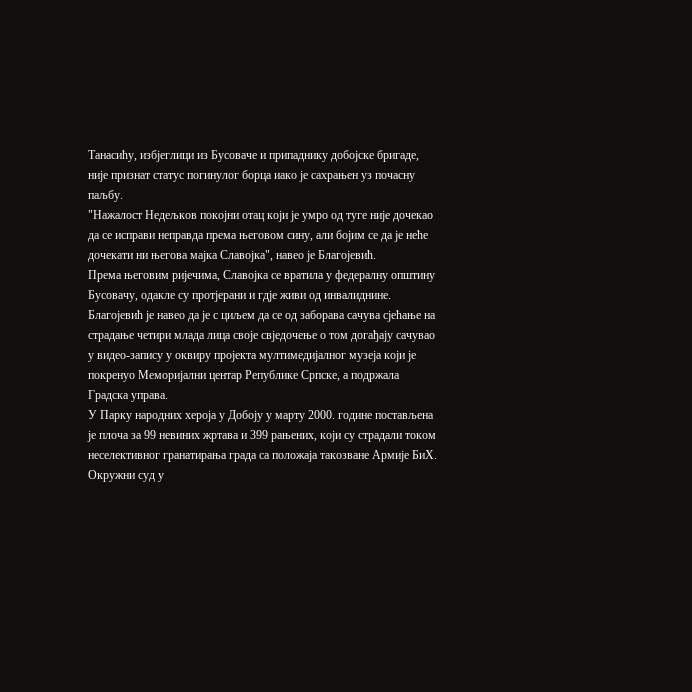Танасићу, избјеглици из Бусоваче и припаднику добојске бригаде, није признат статус погинулог борца иако је сахрањен уз почасну паљбу.
"Нажалост Недељков покојни отац који је умро од туге није дочекао да се исправи неправда према његовом сину, али бојим се да је неће дочекати ни његова мајка Славојка", навео је Благојевић.
Према његовим ријечима, Славојка се вратила у федералну општину Бусовачу, одакле су протјерани и гдје живи од инвалиднине.
Благојевић је навео да је с циљем да се од заборава сачува сјећање на страдање четири млада лица своје свједочење о том догађају сачувао у видео-запису у оквиру пројекта мултимедијалног музеја који је покренуо Меморијални центар Републике Српске, а подржала Градска управа.
У Парку народних хероја у Добоју у марту 2000. године постављена је плоча за 99 невиних жртава и 399 рањених, који су страдали током неселективног гранатирања града са положаја такозване Армије БиХ.
Окружни суд у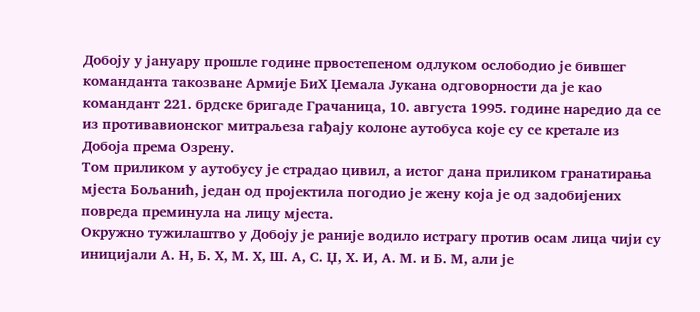Добоју у јануару прошле године првостепеном одлуком ослободио је бившег команданта такозване Армије БиХ Џемала Јукана одговорности да је као командант 221. брдске бригаде Грачаница, 10. августа 1995. године наредио да се из противавионског митраљеза гађају колоне аутобуса које су се кретале из Добоја према Озрену.
Том приликом у аутобусу је страдао цивил, а истог дана приликом гранатирања мјеста Бољанић, један од пројектила погодио је жену која је од задобијених повреда преминула на лицу мјеста.
Окружно тужилаштво у Добоју је раније водило истрагу против осам лица чији су иницијали А. Н, Б. Х, М. Х, Ш. А, С. Џ, Х. И, А. М. и Б. М, али је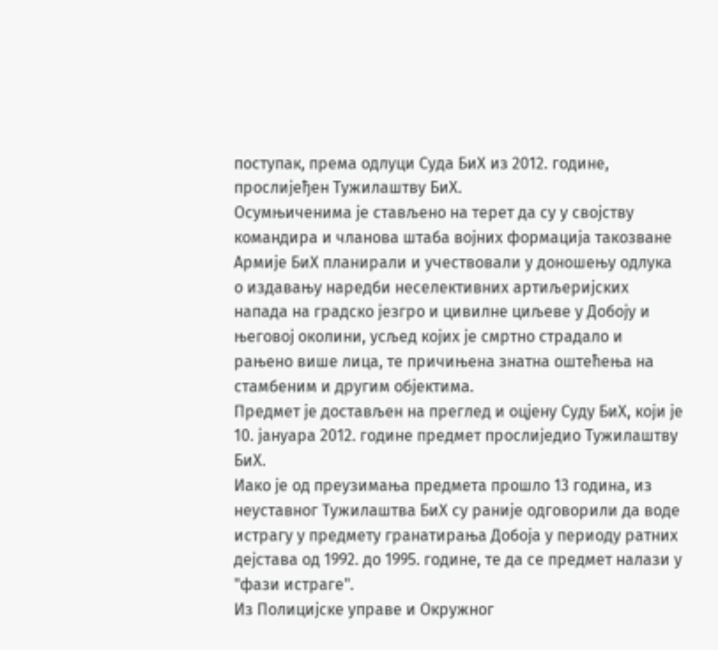поступак, према одлуци Суда БиХ из 2012. године, прослијеђен Тужилаштву БиХ.
Осумњиченима је стављено на терет да су у својству командира и чланова штаба војних формација такозване Армије БиХ планирали и учествовали у доношењу одлука о издавању наредби неселективних артиљеријских напада на градско језгро и цивилне циљеве у Добоју и његовој околини, усљед којих је смртно страдало и рањено више лица, те причињена знатна оштећења на стамбеним и другим објектима.
Предмет је достављен на преглед и оцјену Суду БиХ, који је 10. јануара 2012. године предмет прослиједио Тужилаштву БиХ.
Иако је од преузимања предмета прошло 13 година, из неуставног Тужилаштва БиХ су раније одговорили да воде истрагу у предмету гранатирања Добоја у периоду ратних дејстава од 1992. до 1995. године, те да се предмет налази у "фази истраге".
Из Полицијске управе и Окружног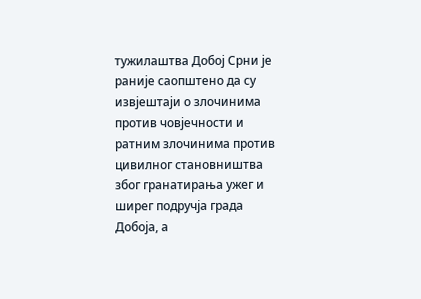тужилаштва Добој Срни је раније саопштено да су извјештаји о злочинима против човјечности и ратним злочинима против цивилног становништва због гранатирања ужег и ширег подручја града Добоја, а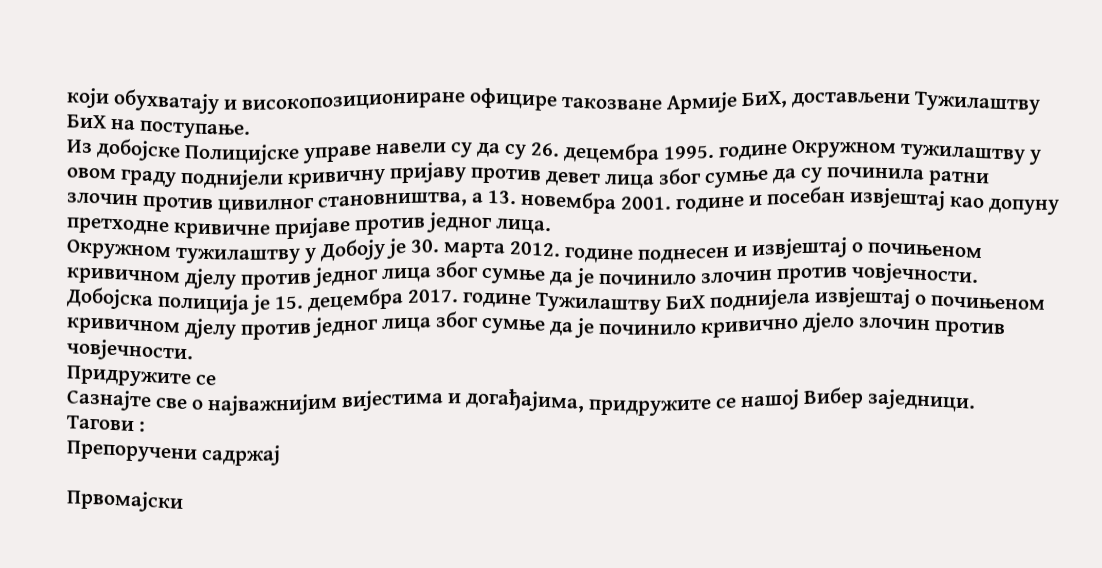који обухватају и високопозициониране официре такозване Армије БиХ, достављени Тужилаштву БиХ на поступање.
Из добојске Полицијске управе навели су да су 26. децембра 1995. године Окружном тужилаштву у овом граду поднијели кривичну пријаву против девет лица због сумње да су починила ратни злочин против цивилног становништва, а 13. новембра 2001. године и посебан извјештај као допуну претходне кривичне пријаве против једног лица.
Окружном тужилаштву у Добоју је 30. марта 2012. године поднесен и извјештај о почињеном кривичном дјелу против једног лица због сумње да је починило злочин против човјечности.
Добојска полиција је 15. децембра 2017. године Тужилаштву БиХ поднијела извјештај о почињеном кривичном дјелу против једног лица због сумње да је починило кривично дјело злочин против човјечности.
Придружите се
Сазнајте све о најважнијим вијестима и догађајима, придружите се нашој Вибер заједници.
Тагови :
Препоручени садржај

Првомајски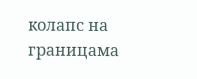колапс на границама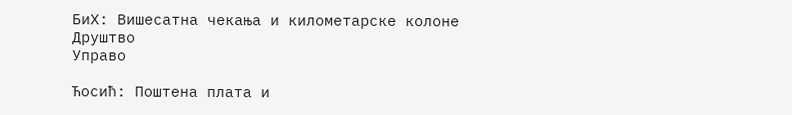БиХ: Вишесатна чекања и километарске колоне
Друштво
Управо

Ћосић: Поштена плата и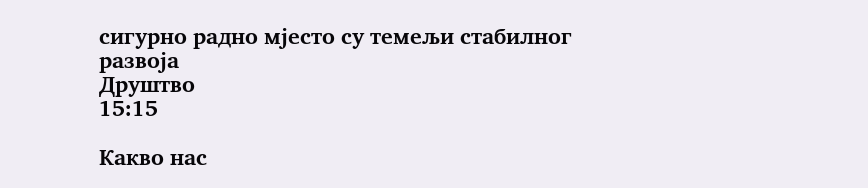сигурно радно мјесто су темељи стабилног развоја
Друштво
15:15

Какво нас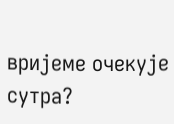вријеме очекује сутра?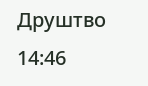Друштво
14:46